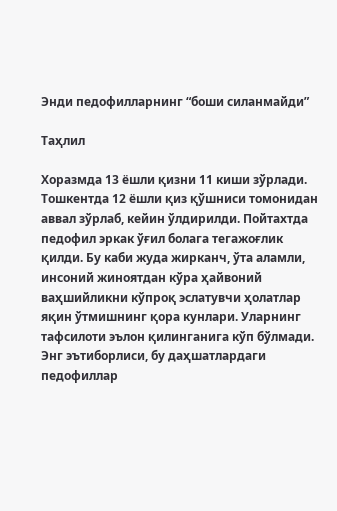Энди педофилларнинг “боши силанмайди”

Таҳлил

Хоразмда 13 ёшли қизни 11 киши зўрлади. Тошкентда 12 ёшли қиз қўшниси томонидан аввал зўрлаб, кейин ўлдирилди. Пойтахтда педофил эркак ўғил болага тегажоғлик қилди. Бу каби жуда жирканч, ўта аламли, инсоний жиноятдан кўра ҳайвоний ваҳшийликни кўпроқ эслатувчи ҳолатлар яқин ўтмишнинг қора кунлари. Уларнинг тафсилоти эълон қилинганига кўп бўлмади. Энг эътиборлиси, бу даҳшатлардаги педофиллар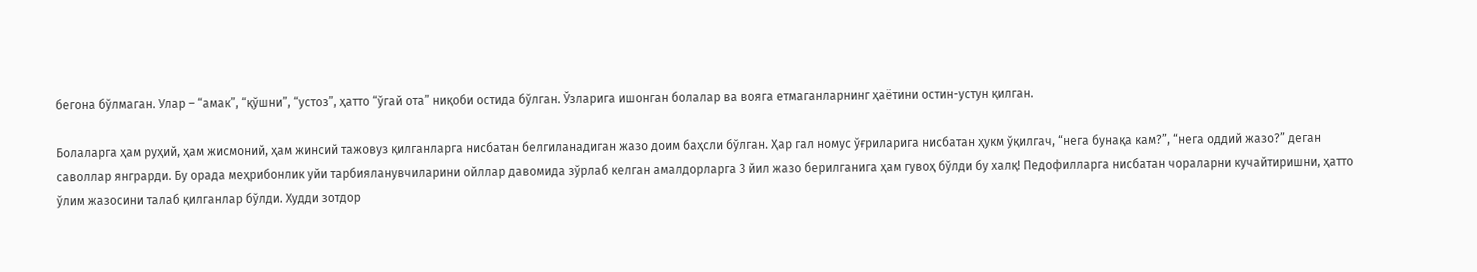бегона бўлмаган. Улар – “амак”, “қўшни”, “устоз”, ҳатто “ўгай ота” ниқоби остида бўлган. Ўзларига ишонган болалар ва вояга етмаганларнинг ҳаётини остин-устун қилган.

Болаларга ҳам руҳий, ҳам жисмоний, ҳам жинсий тажовуз қилганларга нисбатан белгиланадиган жазо доим баҳсли бўлган. Ҳар гал номус ўғриларига нисбатан ҳукм ўқилгач, “нега бунақа кам?”, “нега оддий жазо?” деган саволлар янграрди. Бу орада меҳрибонлик уйи тарбияланувчиларини ойллар давомида зўрлаб келган амалдорларга 3 йил жазо берилганига ҳам гувоҳ бўлди бу халқ! Педофилларга нисбатан чораларни кучайтиришни, ҳатто ўлим жазосини талаб қилганлар бўлди. Худди зотдор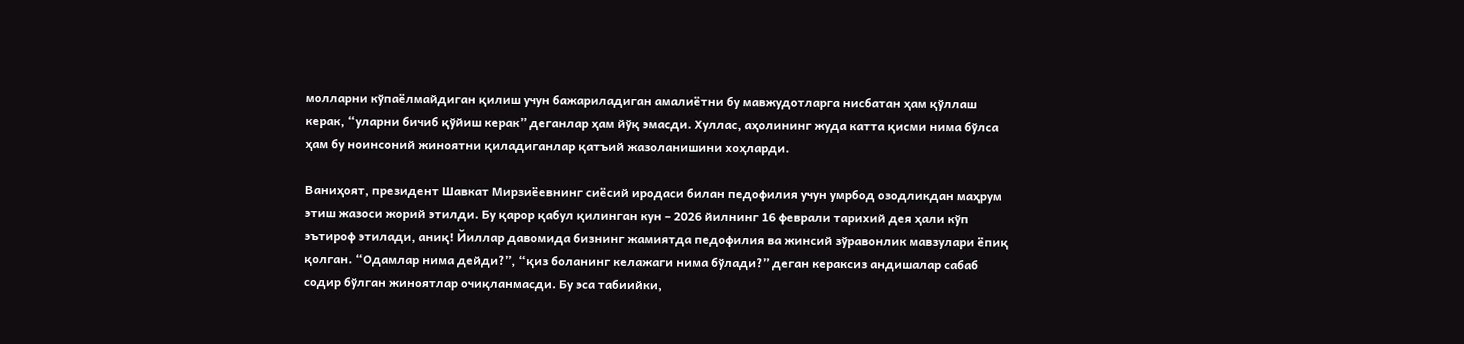молларни кўпаёлмайдиган қилиш учун бажариладиган амалиётни бу мавжудотларга нисбатан ҳам қўллаш керак, “уларни бичиб қўйиш керак” деганлар ҳам йўқ эмасди. Хуллас, аҳолининг жуда катта қисми нима бўлса ҳам бу ноинсоний жиноятни қиладиганлар қатъий жазоланишини хоҳларди.

Ваниҳоят, президент Шавкат Мирзиёевнинг сиёсий иродаси билан педофилия учун умрбод озодликдан маҳрум этиш жазоси жорий этилди. Бу қарор қабул қилинган кун – 2026 йилнинг 16 феврали тарихий дея ҳали кўп эътироф этилади, аниқ! Йиллар давомида бизнинг жамиятда педофилия ва жинсий зўравонлик мавзулари ёпиқ қолган. “Одамлар нима дейди?”, “қиз боланинг келажаги нима бўлади?” деган кераксиз андишалар сабаб содир бўлган жиноятлар очиқланмасди. Бу эса табиийки,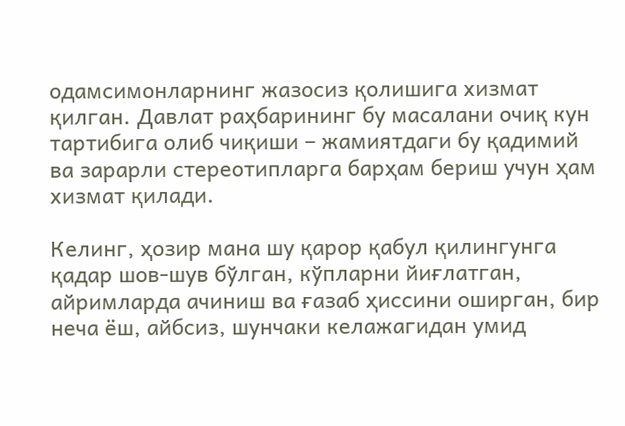одамсимонларнинг жазосиз қолишига хизмат қилган. Давлат раҳбарининг бу масалани очиқ кун тартибига олиб чиқиши – жамиятдаги бу қадимий ва зарарли стереотипларга барҳам бериш учун ҳам хизмат қилади.

Келинг, ҳозир мана шу қарор қабул қилингунга қадар шов-шув бўлган, кўпларни йиғлатган, айримларда ачиниш ва ғазаб ҳиссини оширган, бир неча ёш, айбсиз, шунчаки келажагидан умид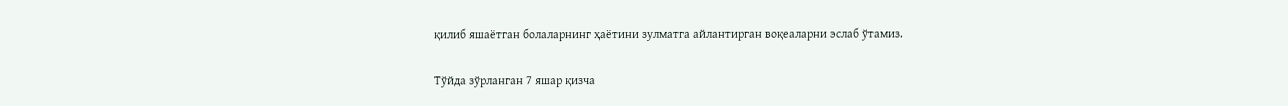қилиб яшаётган болаларнинг ҳаётини зулматга айлантирган воқеаларни эслаб ўтамиз.

Тўйда зўрланган 7 яшар қизча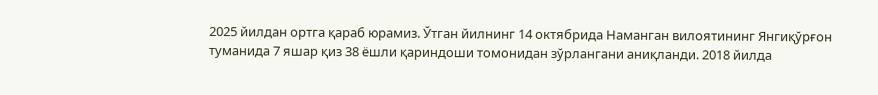2025 йилдан ортга қараб юрамиз. Ўтган йилнинг 14 октябрида Наманган вилоятининг Янгиқўрғон туманида 7 яшар қиз 38 ёшли қариндоши томонидан зўрлангани аниқланди. 2018 йилда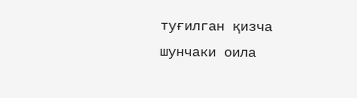туғилган қизча шунчаки оила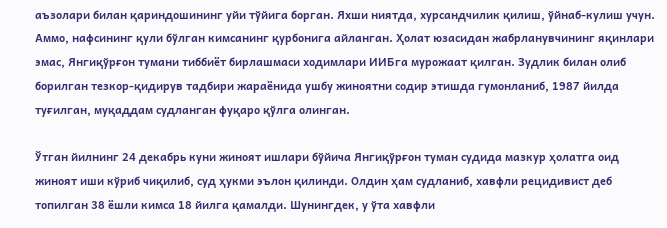аъзолари билан қариндошининг уйи тўйига борган. Яхши ниятда, хурсандчилик қилиш, ўйнаб-кулиш учун. Аммо, нафсининг қули бўлган кимсанинг қурбонига айланган. Ҳолат юзасидан жабрланувчининг яқинлари эмас, Янгиқўрғон тумани тиббиёт бирлашмаси ходимлари ИИБга мурожаат қилган. Зудлик билан олиб борилган тезкор-қидирув тадбири жараёнида ушбу жиноятни содир этишда гумонланиб, 1987 йилда туғилган, муқаддам судланган фуқаро қўлга олинган.

Ўтган йилнинг 24 декабрь куни жиноят ишлари бўйича Янгиқўрғон туман судида мазкур ҳолатга оид жиноят иши кўриб чиқилиб, суд ҳукми эълон қилинди. Олдин ҳам судланиб, хавфли рецидивист деб топилган 38 ёшли кимса 18 йилга қамалди. Шунингдек, у ўта хавфли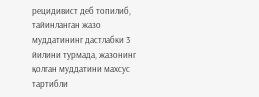рецидивист деб топилиб, тайинланган жазо муддатининг дастлабки 3 йилини турмада, жазонинг қолган муддатини махсус тартибли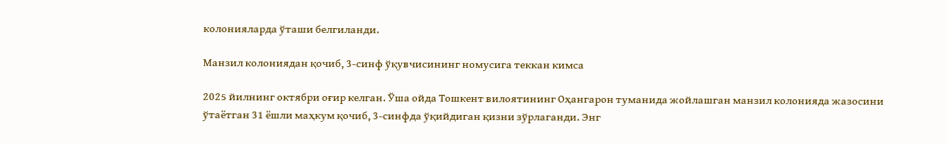колонияларда ўташи белгиланди.

Манзил колониядан қочиб, 3-синф ўқувчисининг номусига теккан кимса

2025 йилнинг октябри оғир келган. Ўша ойда Тошкент вилоятининг Оҳангарон туманида жойлашган манзил колонияда жазосини ўтаётган 31 ёшли маҳкум қочиб, 3-синфда ўқийдиган қизни зўрлаганди. Энг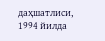даҳшатлиси, 1994 йилда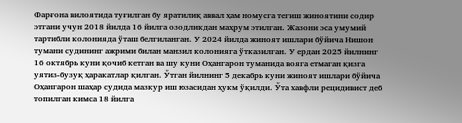Фарғона вилоятида туғилган бу яратилиқ аввал ҳам номусга тегиш жиноятини содир этгани учун 2018 йилда 16 йилга озодликдан маҳрум этилган. Жазони эса умумий тартибли колонияда ўташ белгиланган. У 2024 йилда жиноят ишлари бўйича Нишон тумани судининг ажрими билан манзил колонияга ўтказилган. У ердан 2025 йилнинг 16 октябрь куни қочиб кетган ва шу куни Оҳангарон туманида вояга етмаган қизга уятиз-бузуқ ҳаракатлар қилган. Ўтган йилнинг 5 декабрь куни жиноят ишлари бўйича Оҳангарон шаҳар судида мазкур иш юзасидан ҳукм ўқилди. Ўта хавфли рецидивист деб топилган кимса 18 йилга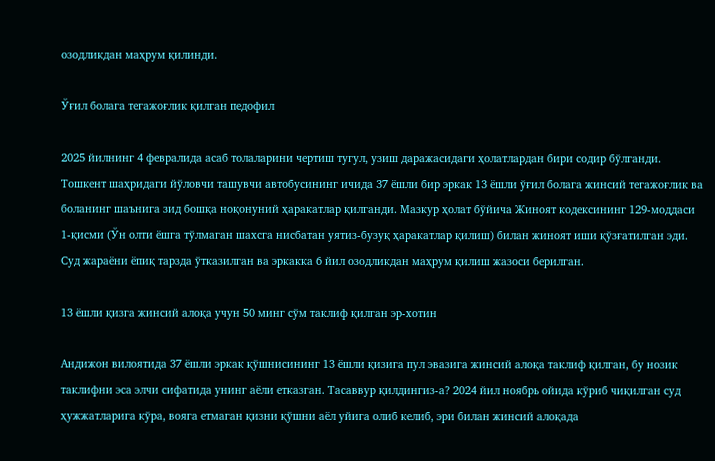озодликдан маҳрум қилинди.

Ўғил болага тегажоғлик қилган педофил

2025 йилнинг 4 февралида асаб толаларини чертиш тугул, узиш даражасидаги ҳолатлардан бири содир бўлганди. Тошкент шаҳридаги йўловчи ташувчи автобусининг ичида 37 ёшли бир эркак 13 ёшли ўғил болага жинсий тегажоғлик ва боланинг шаънига зид бошқа ноқонуний ҳаракатлар қилганди. Мазкур ҳолат бўйича Жиноят кодексининг 129-моддаси 1-қисми (Ўн олти ёшга тўлмаган шахсга нисбатан уятиз-бузуқ ҳаракатлар қилиш) билан жиноят иши қўзғатилган эди. Суд жараёни ёпиқ тарзда ўтказилган ва эркакка 6 йил озодликдан маҳрум қилиш жазоси берилган.

13 ёшли қизга жинсий алоқа учун 50 минг сўм таклиф қилган эр-хотин

Андижон вилоятида 37 ёшли эркак қўшнисининг 13 ёшли қизига пул эвазига жинсий алоқа таклиф қилган, бу нозик таклифни эса элчи сифатида унинг аёли етказган. Тасаввур қилдингиз-а? 2024 йил ноябрь ойида кўриб чиқилган суд ҳужжатларига кўра, вояга етмаган қизни қўшни аёл уйига олиб келиб, эри билан жинсий алоқада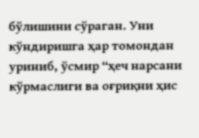бўлишини сўраган. Уни кўндиришга ҳар томондан уриниб, ўсмир “ҳеч нарсани кўрмаслиги ва оғриқни ҳис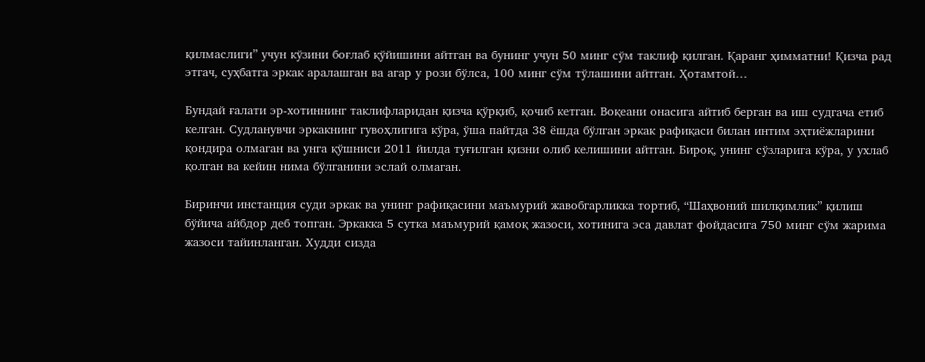қилмаслиги” учун кўзини боғлаб қўйишини айтган ва бунинг учун 50 минг сўм таклиф қилган. Қаранг ҳимматни! Қизча рад этгач, суҳбатга эркак аралашган ва агар у рози бўлса, 100 минг сўм тўлашини айтган. Ҳотамтой…

Бундай ғалати эр-хотиннинг таклифларидан қизча қўрқиб, қочиб кетган. Воқеани онасига айтиб берган ва иш судгача етиб келган. Судланувчи эркакнинг гувоҳлигига кўра, ўша пайтда 38 ёшда бўлган эркак рафиқаси билан интим эҳтиёжларини қондира олмаган ва унга қўшниси 2011 йилда туғилган қизни олиб келишини айтган. Бироқ, унинг сўзларига кўра, у ухлаб қолган ва кейин нима бўлганини эслай олмаган.

Биринчи инстанция суди эркак ва унинг рафиқасини маъмурий жавобгарликка тортиб, “Шаҳвоний шилқимлик” қилиш бўйича айбдор деб топган. Эркакка 5 сутка маъмурий қамоқ жазоси, хотинига эса давлат фойдасига 750 минг сўм жарима жазоси тайинланган. Худди сизда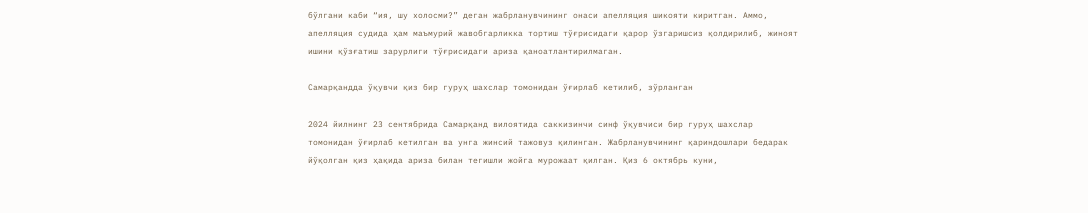бўлгани каби “ия, шу холосми?” деган жабрланувчининг онаси апелляция шикояти киритган. Аммо, апелляция судида ҳам маъмурий жавобгарликка тортиш тўғрисидаги қарор ўзгаришсиз қолдирилиб, жиноят ишини қўзғатиш зарурлиги тўғрисидаги ариза қаноатлантирилмаган.

Самарқандда ўқувчи қиз бир гуруҳ шахслар томонидан ўғирлаб кетилиб, зўрланган

2024 йилнинг 23 сентябрида Самарқанд вилоятида саккизинчи синф ўқувчиси бир гуруҳ шахслар томонидан ўғирлаб кетилган ва унга жинсий тажовуз қилинган. Жабрланувчининг қариндошлари бедарак йўқолган қиз ҳақида ариза билан тегишли жойга мурожаат қилган. Қиз 6 октябрь куни,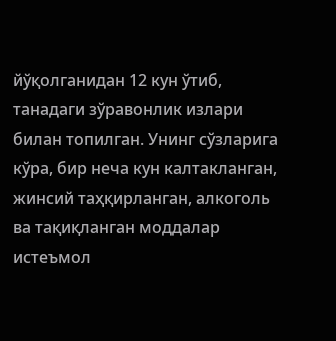йўқолганидан 12 кун ўтиб, танадаги зўравонлик излари билан топилган. Унинг сўзларига кўра, бир неча кун калтакланган, жинсий таҳқирланган, алкоголь ва тақиқланган моддалар истеъмол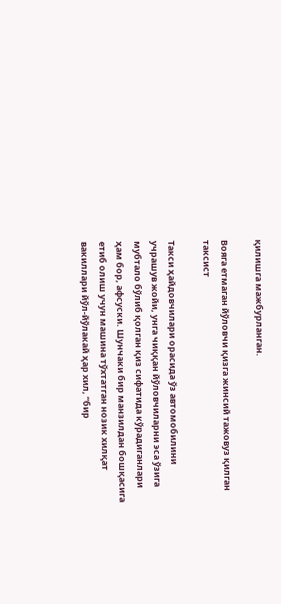қилишга мажбурланган.

Вояга етмаган йўловчи қизга жинсий тажовуз қилган таксист

Такси ҳайдовчилари орасида ўз автомобилини учрашув жойи, унга чиққан йўловчиларни эса ўзига мубтало бўлиб қолган қиз сифатида кўрадиганлари ҳам бор, афсуски. Шунчаки бир манзилдан бошқасига етиб олиш учун машина тўхтатган нозик хилқат вакиллари йўл-йўлакай ҳар хил, “бир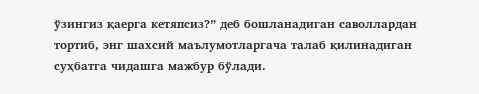ўзингиз қаерга кетяпсиз?” деб бошланадиган саволлардан тортиб, энг шахсий маълумотларгача талаб қилинадиган суҳбатга чидашга мажбур бўлади.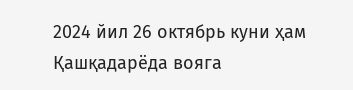2024 йил 26 октябрь куни ҳам Қашқадарёда вояга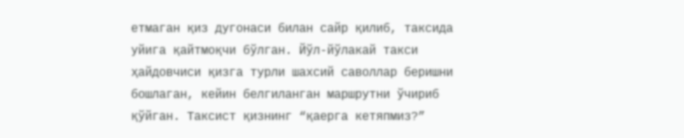етмаган қиз дугонаси билан сайр қилиб, таксида уйига қайтмоқчи бўлган. Йўл-йўлакай такси ҳайдовчиси қизга турли шахсий саволлар беришни бошлаган, кейин белгиланган маршрутни ўчириб қўйган. Таксист қизнинг “қаерга кетяпмиз?”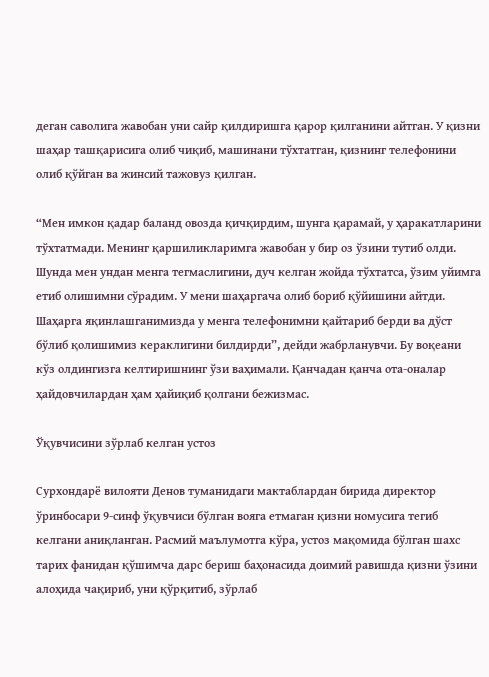деган саволига жавобан уни сайр қилдиришга қарор қилганини айтган. У қизни шаҳар ташқарисига олиб чиқиб, машинани тўхтатган, қизнинг телефонини олиб қўйган ва жинсий тажовуз қилган.

“Мен имкон қадар баланд овозда қичқирдим, шунга қарамай, у ҳаракатларини тўхтатмади. Менинг қаршиликларимга жавобан у бир оз ўзини тутиб олди. Шунда мен ундан менга тегмаслигини, дуч келган жойда тўхтатса, ўзим уйимга етиб олишимни сўрадим. У мени шаҳаргача олиб бориб қўйишини айтди. Шаҳарга яқинлашганимизда у менга телефонимни қайтариб берди ва дўст бўлиб қолишимиз кераклигини билдирди”, дейди жабрланувчи. Бу воқеани кўз олдингизга келтиришнинг ўзи ваҳимали. Қанчадан қанча ота-оналар ҳайдовчилардан ҳам ҳайиқиб қолгани бежизмас.

Ўқувчисини зўрлаб келган устоз

Сурхондарё вилояти Денов туманидаги мактаблардан бирида директор ўринбосари 9-синф ўқувчиси бўлган вояга етмаган қизни номусига тегиб келгани аниқланган. Расмий маълумотга кўра, устоз мақомида бўлган шахс тарих фанидан қўшимча дарс бериш баҳонасида доимий равишда қизни ўзини алоҳида чақириб, уни қўрқитиб, зўрлаб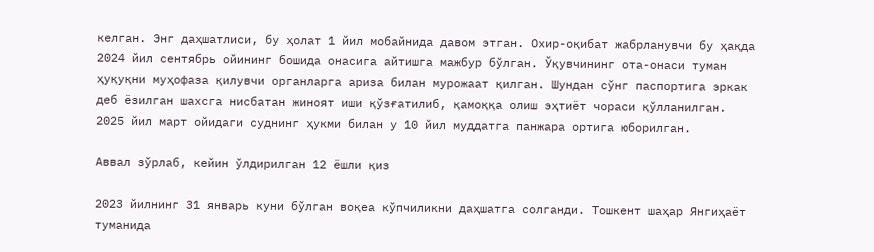келган. Энг даҳшатлиси, бу ҳолат 1 йил мобайнида давом этган. Охир-оқибат жабрланувчи бу ҳақда 2024 йил сентябрь ойининг бошида онасига айтишга мажбур бўлган. Ўқувчининг ота-онаси туман ҳуқуқни муҳофаза қилувчи органларга ариза билан мурожаат қилган. Шундан сўнг паспортига эркак деб ёзилган шахсга нисбатан жиноят иши қўзғатилиб, қамоққа олиш эҳтиёт чораси қўлланилган. 2025 йил март ойидаги суднинг ҳукми билан у 10 йил муддатга панжара ортига юборилган.

Аввал зўрлаб, кейин ўлдирилган 12 ёшли қиз

2023 йилнинг 31 январь куни бўлган воқеа кўпчиликни даҳшатга солганди. Тошкент шаҳар Янгиҳаёт туманида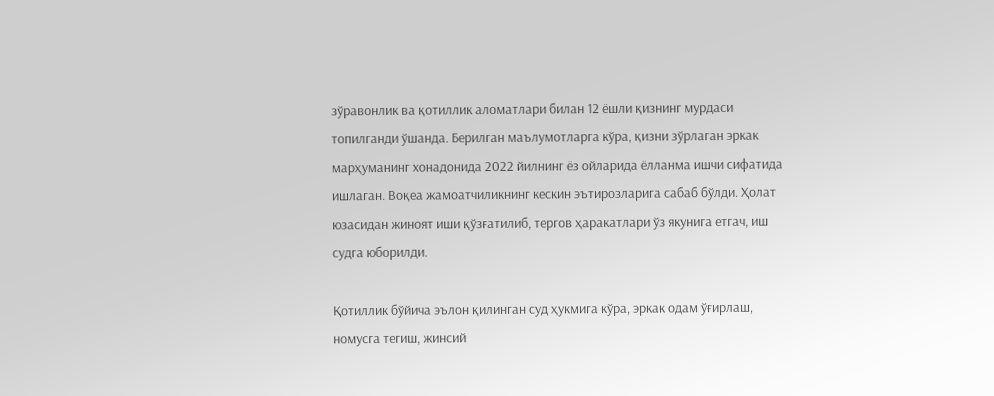зўравонлик ва қотиллик аломатлари билан 12 ёшли қизнинг мурдаси топилганди ўшанда. Берилган маълумотларга кўра, қизни зўрлаган эркак марҳуманинг хонадонида 2022 йилнинг ёз ойларида ёлланма ишчи сифатида ишлаган. Воқеа жамоатчиликнинг кескин эътирозларига сабаб бўлди. Ҳолат юзасидан жиноят иши қўзғатилиб, тергов ҳаракатлари ўз якунига етгач, иш судга юборилди.

Қотиллик бўйича эълон қилинган суд ҳукмига кўра, эркак одам ўғирлаш, номусга тегиш, жинсий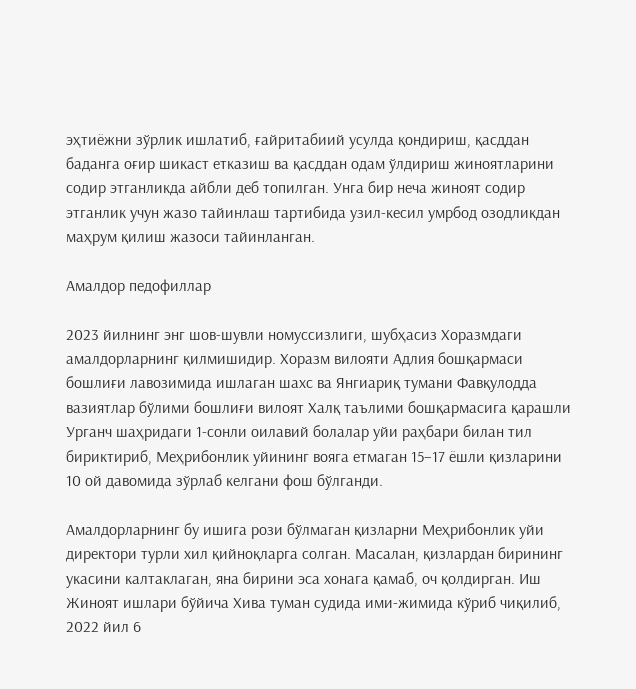эҳтиёжни зўрлик ишлатиб, ғайритабиий усулда қондириш, қасддан баданга оғир шикаст етказиш ва қасддан одам ўлдириш жиноятларини содир этганликда айбли деб топилган. Унга бир неча жиноят содир этганлик учун жазо тайинлаш тартибида узил-кесил умрбод озодликдан маҳрум қилиш жазоси тайинланган.

Амалдор педофиллар

2023 йилнинг энг шов-шувли номуссизлиги, шубҳасиз Хоразмдаги амалдорларнинг қилмишидир. Хоразм вилояти Адлия бошқармаси бошлиғи лавозимида ишлаган шахс ва Янгиариқ тумани Фавқулодда вазиятлар бўлими бошлиғи вилоят Халқ таълими бошқармасига қарашли Урганч шаҳридаги 1-сонли оилавий болалар уйи раҳбари билан тил бириктириб, Меҳрибонлик уйининг вояга етмаган 15–17 ёшли қизларини 10 ой давомида зўрлаб келгани фош бўлганди.

Амалдорларнинг бу ишига рози бўлмаган қизларни Меҳрибонлик уйи директори турли хил қийноқларга солган. Масалан, қизлардан бирининг укасини калтаклаган, яна бирини эса хонага қамаб, оч қолдирган. Иш Жиноят ишлари бўйича Хива туман судида ими-жимида кўриб чиқилиб, 2022 йил 6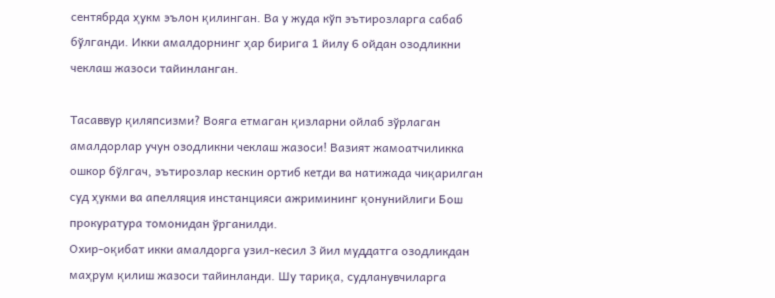сентябрда ҳукм эълон қилинган. Ва у жуда кўп эътирозларга сабаб бўлганди. Икки амалдорнинг ҳар бирига 1 йилу 6 ойдан озодликни чеклаш жазоси тайинланган.

Тасаввур қиляпсизми? Вояга етмаган қизларни ойлаб зўрлаган амалдорлар учун озодликни чеклаш жазоси! Вазият жамоатчиликка ошкор бўлгач, эътирозлар кескин ортиб кетди ва натижада чиқарилган суд ҳукми ва апелляция инстанцияси ажримининг қонунийлиги Бош прокуратура томонидан ўрганилди.
Охир-оқибат икки амалдорга узил-кесил 3 йил муддатга озодликдан маҳрум қилиш жазоси тайинланди. Шу тариқа, судланувчиларга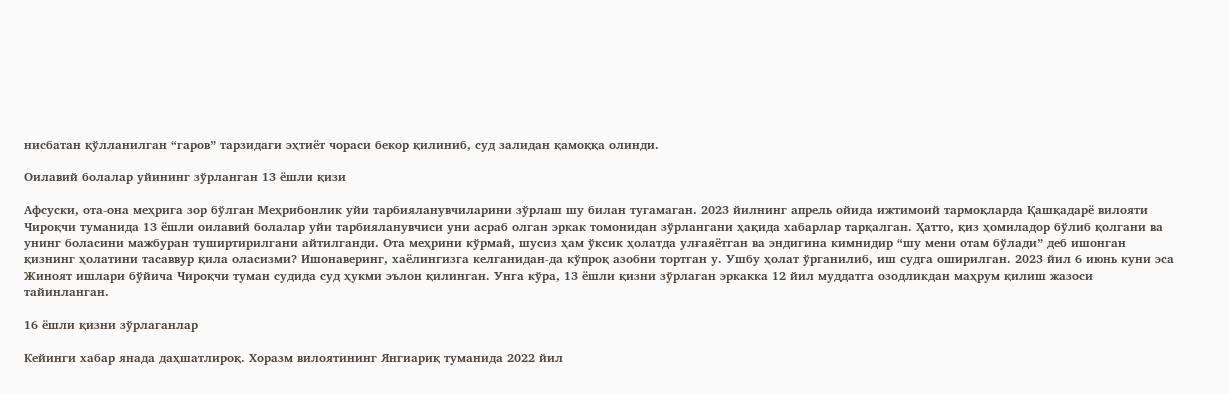нисбатан қўлланилган “гаров” тарзидаги эҳтиёт чораси бекор қилиниб, суд залидан қамоққа олинди.

Оилавий болалар уйининг зўрланган 13 ёшли қизи

Афсуски, ота-она меҳрига зор бўлган Меҳрибонлик уйи тарбияланувчиларини зўрлаш шу билан тугамаган. 2023 йилнинг апрель ойида ижтимоий тармоқларда Қашқадарё вилояти Чироқчи туманида 13 ёшли оилавий болалар уйи тарбияланувчиси уни асраб олган эркак томонидан зўрлангани ҳақида хабарлар тарқалган. Ҳатто, қиз ҳомиладор бўлиб қолгани ва унинг боласини мажбуран туширтирилгани айтилганди. Ота меҳрини кўрмай, шусиз ҳам ўксик ҳолатда улғаяётган ва эндигина кимнидир “шу мени отам бўлади” деб ишонган қизнинг ҳолатини тасаввур қила оласизми? Ишонаверинг, хаёлингизга келганидан-да кўпроқ азобни тортган у. Ушбу ҳолат ўрганилиб, иш судга оширилган. 2023 йил 6 июнь куни эса Жиноят ишлари бўйича Чироқчи туман судида суд ҳукми эълон қилинган. Унга кўра, 13 ёшли қизни зўрлаган эркакка 12 йил муддатга озодликдан маҳрум қилиш жазоси тайинланган.

16 ёшли қизни зўрлаганлар

Кейинги хабар янада даҳшатлироқ. Хоразм вилоятининг Янгиариқ туманида 2022 йил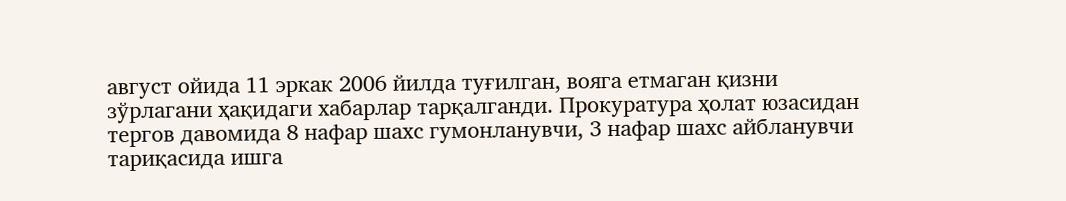август ойида 11 эркак 2006 йилда туғилган, вояга етмаган қизни зўрлагани ҳақидаги хабарлар тарқалганди. Прокуратура ҳолат юзасидан тергов давомида 8 нафар шахс гумонланувчи, 3 нафар шахс айбланувчи тариқасида ишга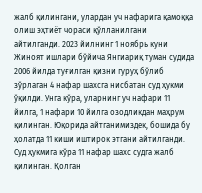жалб қилингани, улардан уч нафарига қамоққа олиш эҳтиёт чораси қўлланилгани айтилганди. 2023 йилнинг 1 ноябрь куни Жиноят ишлари бўйича Янгиариқ туман судида 2006 йилда туғилган қизни гуруҳ бўлиб зўрлаган 4 нафар шахсга нисбатан суд ҳукми ўқилди. Унга кўра, уларнинг уч нафари 11 йилга, 1 нафари 10 йилга озодликдан маҳрум қилинган. Юқорида айтганимиздек, бошида бу ҳолатда 11 киши иштирок этгани айтилганди. Суд ҳукмига кўра 11 нафар шахс судга жалб қилинган. Қолган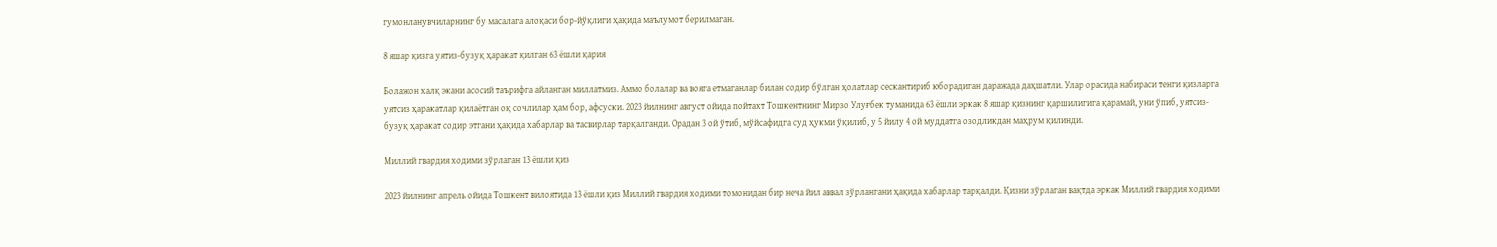гумонланувчиларнинг бу масалага алоқаси бор-йўқлиги ҳақида маълумот берилмаган.

8 яшар қизга уятиз-бузуқ ҳаракат қилган 63 ёшли қария

Болажон халқ экани асосий таърифга айланган миллатмиз. Аммо болалар ва вояга етмаганлар билан содир бўлган ҳолатлар сескантириб юборадиган даражада даҳшатли. Улар орасида набираси тенги қизларга уятсиз ҳаракатлар қилаётган оқ сочлилар ҳам бор, афсуски. 2023 йилнинг август ойида пойтахт Тошкентнинг Мирзо Улуғбек туманида 63 ёшли эркак 8 яшар қизнинг қаршилигига қарамай, уни ўпиб, уятсиз-бузуқ ҳаракат содир этгани ҳақида хабарлар ва тасвирлар тарқалганди. Орадан 3 ой ўтиб, мўйсафидга суд ҳукми ўқилиб, у 5 йилу 4 ой муддатга озодликдан маҳрум қилинди.

Миллий гвардия ходими зўрлаган 13 ёшли қиз

2023 йилнинг апрель ойида Тошкент вилоятида 13 ёшли қиз Миллий гвардия ходими томонидан бир неча йил аввал зўрлангани ҳақида хабарлар тарқалди. Қизни зўрлаган вақтда эркак Миллий гвардия ходими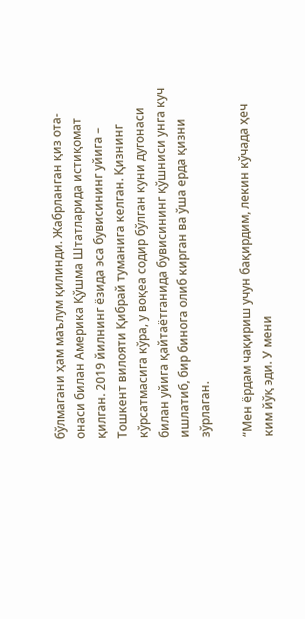бўлмагани ҳам маълум қилинди. Жабрланган қиз ота-онаси билан Америка Қўшма Штатларида истиқомат қилган. 2019 йилнинг ёзида эса бувисининг уйига – Тошкент вилояти Қибрай туманига келган. Қизнинг кўрсатмасига кўра, у воқеа содир бўлган куни дугонаси билан уйига қайтаётганида бувисининг қўшниси унга куч ишлатиб, бир бинога олиб кирган ва ўша ерда қизни зўрлаган.

“Мен ёрдам чақириш учун бақирдим, лекин кўчада ҳеч ким йўқ эди. У мени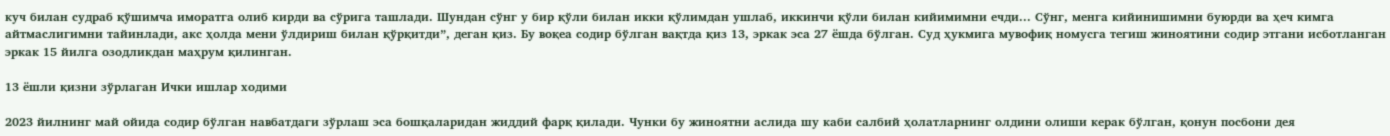куч билан судраб қўшимча иморатга олиб кирди ва сўрига ташлади. Шундан сўнг у бир қўли билан икки қўлимдан ушлаб, иккинчи қўли билан кийимимни ечди... Сўнг, менга кийинишимни буюрди ва ҳеч кимга айтмаслигимни тайинлади, акс ҳолда мени ўлдириш билан қўрқитди”, деган қиз. Бу воқеа содир бўлган вақтда қиз 13, эркак эса 27 ёшда бўлган. Суд ҳукмига мувофиқ номусга тегиш жиноятини содир этгани исботланган эркак 15 йилга озодликдан маҳрум қилинган.

13 ёшли қизни зўрлаган Ички ишлар ходими

2023 йилнинг май ойида содир бўлган навбатдаги зўрлаш эса бошқаларидан жиддий фарқ қилади. Чунки бу жиноятни аслида шу каби салбий ҳолатларнинг олдини олиши керак бўлган, қонун посбони дея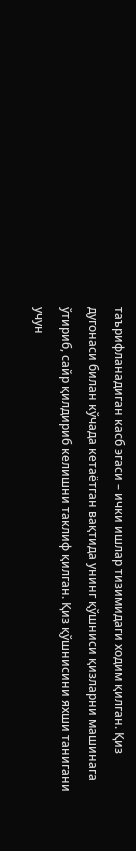таърифланадиган касб эгаси – ички ишлар тизимидаги ходим қилган. Қиз дугонаси билан кўчада кетаётган вақтида унинг қўшниси қизларни машинага ўтириб, сайр қилдириб келишни таклиф қилган. Қиз қўшнисини яхши танигани учун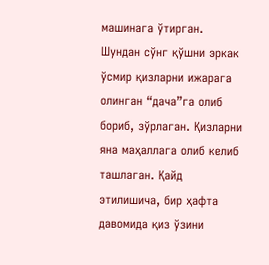машинага ўтирган. Шундан сўнг қўшни эркак ўсмир қизларни ижарага олинган “дача”га олиб бориб, зўрлаган. Қизларни яна маҳаллага олиб келиб ташлаган. Қайд этилишича, бир ҳафта давомида қиз ўзини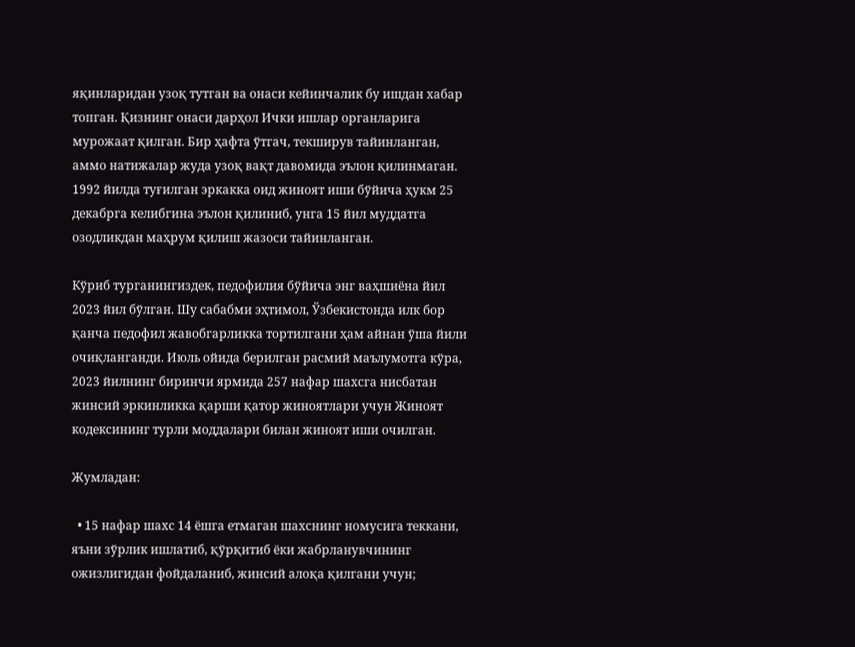яқинларидан узоқ тутган ва онаси кейинчалик бу ишдан хабар топган. Қизнинг онаси дарҳол Ички ишлар органларига мурожаат қилган. Бир ҳафта ўтгач, текширув тайинланган, аммо натижалар жуда узоқ вақт давомида эълон қилинмаган. 1992 йилда туғилган эркакка оид жиноят иши бўйича ҳукм 25 декабрга келибгина эълон қилиниб, унга 15 йил муддатга озодликдан маҳрум қилиш жазоси тайинланган.

Кўриб турганингиздек, педофилия бўйича энг ваҳшиёна йил 2023 йил бўлган. Шу сабабми эҳтимол, Ўзбекистонда илк бор қанча педофил жавобгарликка тортилгани ҳам айнан ўша йили очиқланганди. Июль ойида берилган расмий маълумотга кўра, 2023 йилнинг биринчи ярмида 257 нафар шахсга нисбатан жинсий эркинликка қарши қатор жиноятлари учун Жиноят кодексининг турли моддалари билан жиноят иши очилган.

Жумладан:

  • 15 нафар шахс 14 ёшга етмаган шахснинг номусига теккани, яъни зўрлик ишлатиб, қўрқитиб ёки жабрланувчининг ожизлигидан фойдаланиб, жинсий алоқа қилгани учун;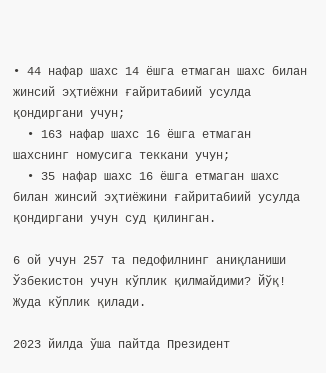• 44 нафар шахс 14 ёшга етмаган шахс билан жинсий эҳтиёжни ғайритабиий усулда қондиргани учун;
  • 163 нафар шахс 16 ёшга етмаган шахснинг номусига теккани учун;
  • 35 нафар шахс 16 ёшга етмаган шахс билан жинсий эҳтиёжини ғайритабиий усулда қондиргани учун суд қилинган.

6 ой учун 257 та педофилнинг аниқланиши Ўзбекистон учун кўплик қилмайдими? Йўқ! Жуда кўплик қилади.

2023 йилда ўша пайтда Президент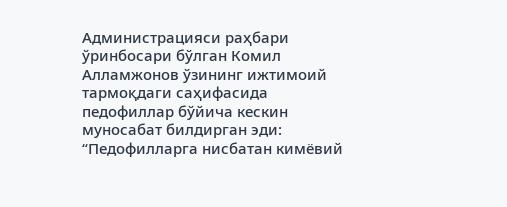Администрацияси раҳбари ўринбосари бўлган Комил Алламжонов ўзининг ижтимоий тармоқдаги саҳифасида педофиллар бўйича кескин муносабат билдирган эди: “Педофилларга нисбатан кимёвий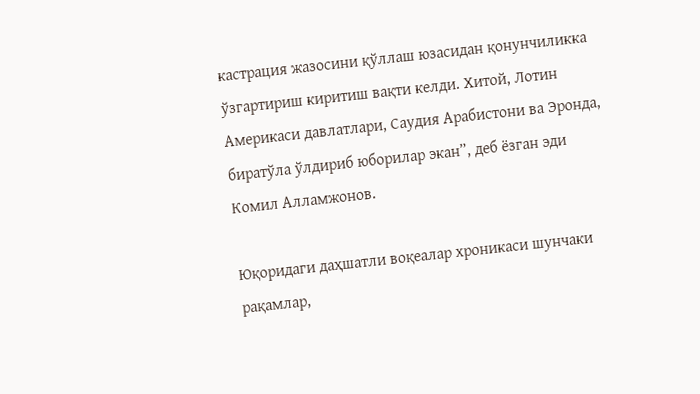кастрация жазосини қўллаш юзасидан қонунчиликка ўзгартириш киритиш вақти келди. Хитой, Лотин Америкаси давлатлари, Саудия Арабистони ва Эронда, биратўла ўлдириб юборилар экан”, деб ёзган эди Комил Алламжонов.

Юқоридаги даҳшатли воқеалар хроникаси шунчаки рақамлар,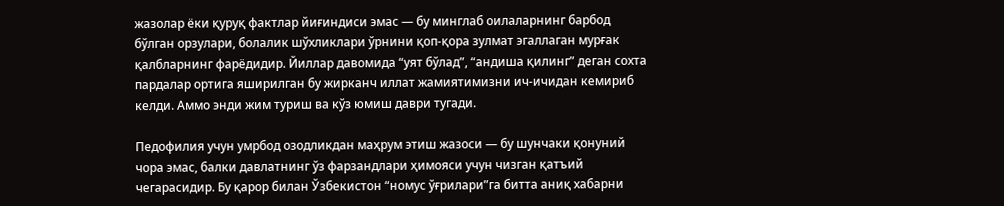жазолар ёки қуруқ фактлар йиғиндиси эмас — бу минглаб оилаларнинг барбод бўлган орзулари, болалик шўхликлари ўрнини қоп-қора зулмат эгаллаган мурғак қалбларнинг фарёдидир. Йиллар давомида “уят бўлад”, “андиша қилинг” деган сохта пардалар ортига яширилган бу жирканч иллат жамиятимизни ич-ичидан кемириб келди. Аммо энди жим туриш ва кўз юмиш даври тугади.

Педофилия учун умрбод озодликдан маҳрум этиш жазоси — бу шунчаки қонуний чора эмас, балки давлатнинг ўз фарзандлари ҳимояси учун чизган қатъий чегарасидир. Бу қарор билан Ўзбекистон “номус ўғрилари”га битта аниқ хабарни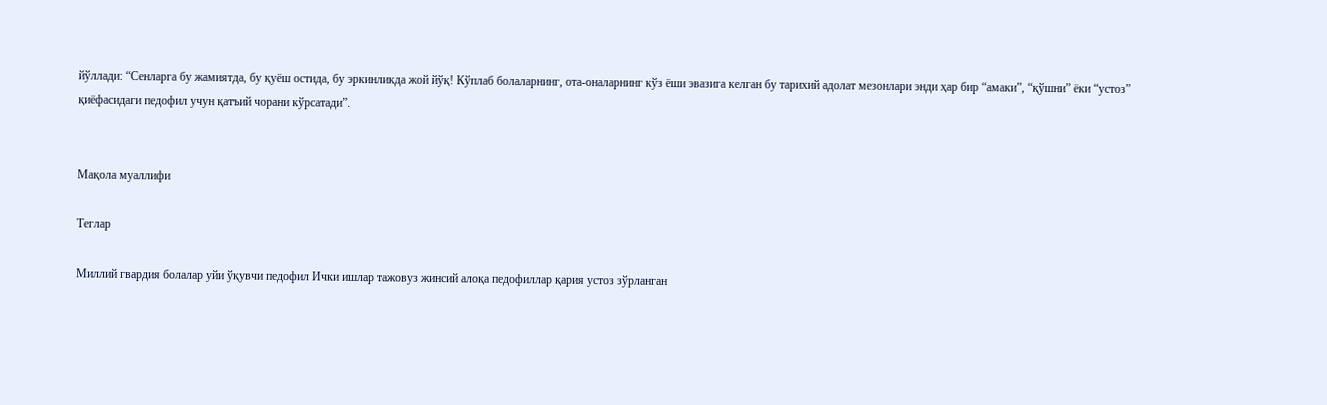йўллади: “Сенларга бу жамиятда, бу қуёш остида, бу эркинликда жой йўқ! Кўплаб болаларнинг, ота-оналарнинг кўз ёши эвазига келган бу тарихий адолат мезонлари энди ҳар бир “амаки”, “қўшни” ёки “устоз” қиёфасидаги педофил учун қатъий чорани кўрсатади”.


Мақола муаллифи

Теглар

Миллий гвардия болалар уйи ўқувчи педофил Ички ишлар тажовуз жинсий алоқа педофиллар қария устоз зўрланган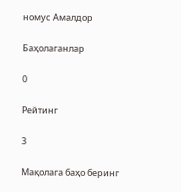номус Амалдор

Баҳолаганлар

0

Рейтинг

3

Мақолага баҳо беринг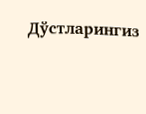Дўстларингиз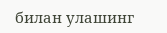билан улашинг